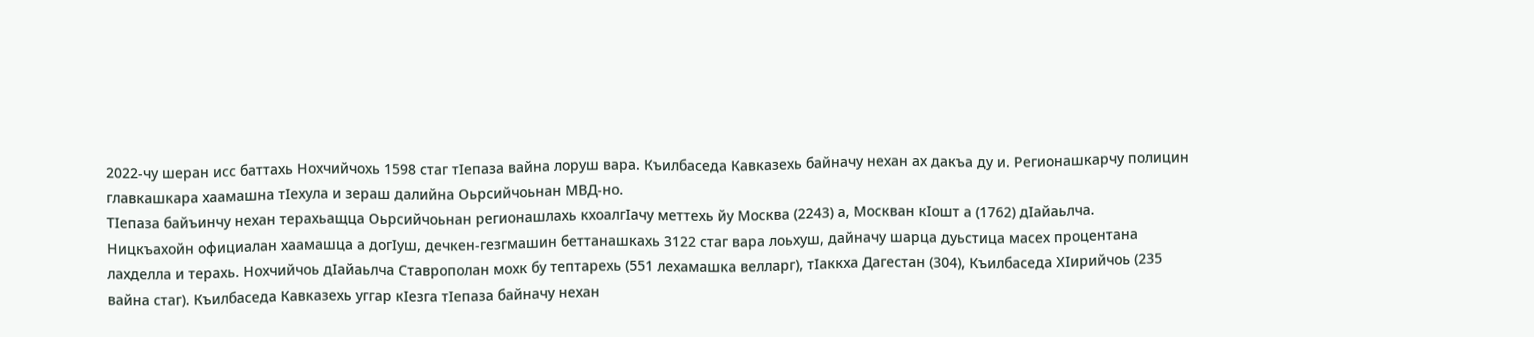2022-чу шеран исс баттахь Нохчийчохь 1598 стаг тIепаза вайна лоруш вара. Къилбаседа Кавказехь байначу нехан ах дакъа ду и. Регионашкарчу полицин главкашкара хаамашна тIехула и зераш далийна Оьрсийчоьнан МВД-но.
ТIепаза байъинчу нехан терахьащца Оьрсийчоьнан регионашлахь кхоалгIачу меттехь йу Москва (2243) а, Москван кIошт а (1762) дIайаьлча.
Ницкъахойн официалан хаамашца а догIуш, дечкен-гезгмашин беттанашкахь 3122 стаг вара лоьхуш, дайначу шарца дуьстица масех процентана лахделла и терахь. Нохчийчоь дIайаьлча Ставрополан мохк бу тептарехь (551 лехамашка велларг), тIаккха Дагестан (304), Къилбаседа ХIирийчоь (235 вайна стаг). Къилбаседа Кавказехь уггар кIезга тIепаза байначу нехан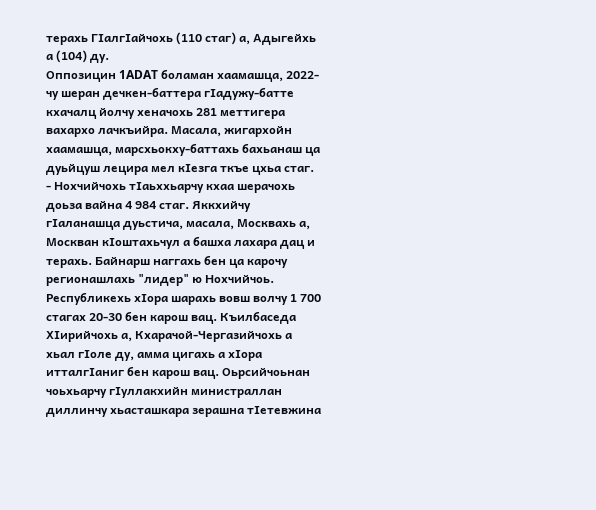терахь ГIалгIайчохь (110 стаг) а, Адыгейхь а (104) ду.
Оппозицин 1ADAT боламан хаамашца, 2022-чу шеран дечкен-баттера гIадужу-батте кхачалц йолчу хеначохь 281 меттигера вахархо лачкъийра. Масала, жигархойн хаамашца, марсхьокху-баттахь бахьанаш ца дуьйцуш лецира мел кIезга ткъе цхьа стаг.
- Нохчийчохь тIаьххьарчу кхаа шерачохь доьза вайна 4 984 стаг. Яккхийчу гIаланашца дуьстича, масала, Москвахь а, Москван кIоштахьчул а башха лахара дац и терахь. Байнарш наггахь бен ца карочу регионашлахь "лидер" ю Нохчийчоь. Республикехь хIора шарахь вовш волчу 1 700 стагах 20-30 бен карош вац. Къилбаседа ХIирийчохь а, Кхарачой-Чергазийчохь а хьал гIоле ду, амма цигахь а хIора итталгIаниг бен карош вац. Оьрсийчоьнан чоьхьарчу гIуллакхийн министраллан диллинчу хьасташкара зерашна тIетевжина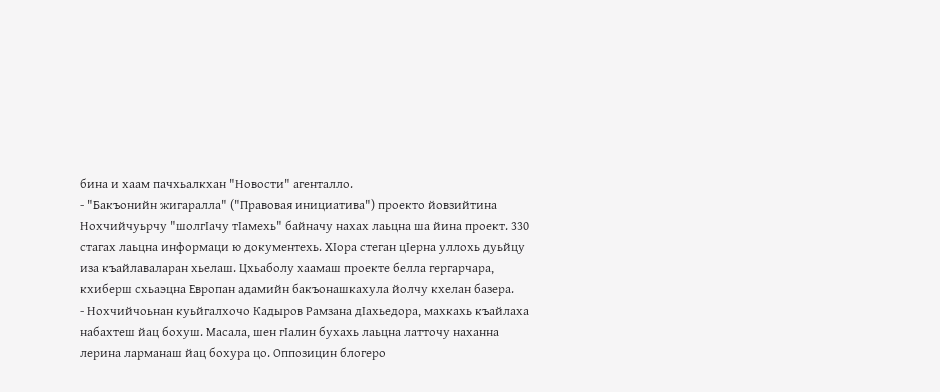бина и хаам пачхьалкхан "Новости" агенталло.
- "Бакъонийн жигаралла" ("Правовая инициатива") проекто йовзийтина Нохчийчуьрчу "шолгIачу тIамехь" байначу нахах лаьцна ша йина проект. 330 стагах лаьцна информаци ю документехь. ХIора стеган цIерна уллохь дуьйцу иза къайлаваларан хьелаш. Цхьаболу хаамаш проекте белла гергарчара, кхиберш схьаэцна Европан адамийн бакъонашкахула йолчу кхелан базера.
- Нохчийчоьнан куьйгалхочо Кадыров Рамзана дIахьедора, махкахь къайлаха набахтеш йац бохуш. Масала, шен гIалин бухахь лаьцна латточу наханна лерина ларманаш йац бохура цо. Оппозицин блогеро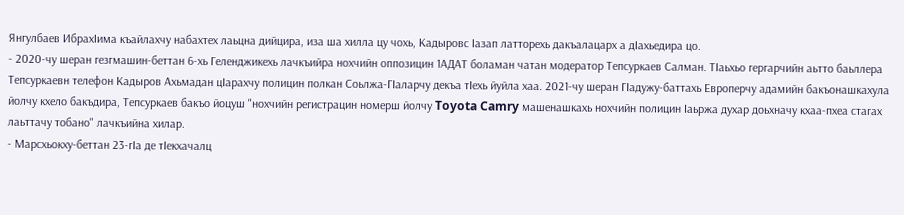Янгулбаев ИбрахIима къайлахчу набахтех лаьцна дийцира, иза ша хилла цу чохь, Кадыровс Iазап латторехь дакъалацарх а дIахьедира цо.
- 2020-чу шеран гезгмашин-беттан 6-хь Геленджикехь лачкъийра нохчийн оппозицин 1АДАТ боламан чатан модератор Тепсуркаев Салман. ТIаьхьо гергарчийн аьтто баьллера Тепсуркаевн телефон Кадыров Ахьмадан цIарахчу полицин полкан Соьлжа-ГIаларчу декъа тIехь йуйла хаа. 2021-чу шеран ГIадужу-баттахь Европерчу адамийн бакъонашкахула йолчу кхело бакъдира, Тепсуркаев бакъо йоцуш "нохчийн регистрацин номерш йолчу Toyota Camry машенашкахь нохчийн полицин Iаьржа духар доьхначу кхаа-пхеа стагах лаьттачу тобано" лачкъийна хилар.
- Марсхьокху-беттан 23-гIа де тIекхачалц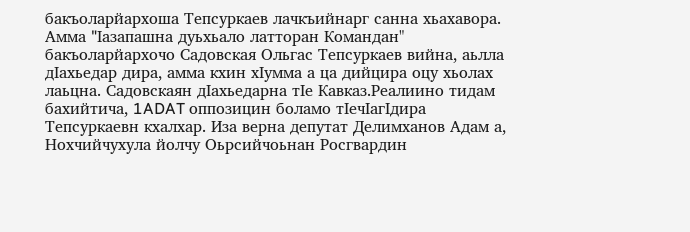бакъоларйархоша Тепсуркаев лачкъийнарг санна хьахавора. Амма "Iазапашна дуьхьало латторан Командан" бакъоларйархочо Садовская Ольгас Тепсуркаев вийна, аьлла дIахьедар дира, амма кхин хIумма а ца дийцира оцу хьолах лаьцна. Садовскаян дIахьедарна тIе Кавказ.Реалиино тидам бахийтича, 1ADAT оппозицин боламо тIечIагIдира Тепсуркаевн кхалхар. Иза верна депутат Делимханов Адам а, Нохчийчухула йолчу Оьрсийчоьнан Росгвардин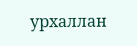урхаллан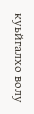куьйгалхо волу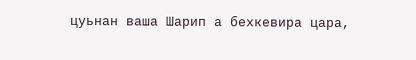цуьнан ваша Шарип а бехкевира цара,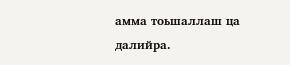амма тоьшаллаш ца далийра.